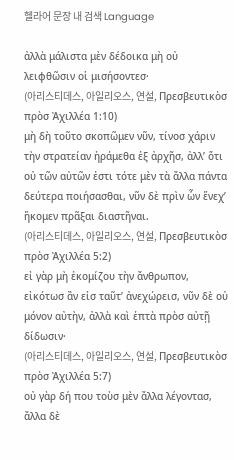헬라어 문장 내 검색 Language

ἀλλὰ μάλιστα μὲν δέδοικα μὴ οὐ λειφθῶσιν οἱ μισήσοντεσ·
(아리스티데스, 아일리오스, 연설, Πρεσβευτικὸσ πρὸσ Ἀχιλλέα 1:10)
μὴ δὴ τοῦτο σκοπῶμεν νῦν, τίνοσ χάριν τὴν στρατείαν ἠράμεθα ἐξ ἀρχῆσ, ἀλλ’ ὅτι οὐ τῶν αὐτῶν ἐστι τότε μὲν τὰ ἄλλα πάντα δεύτερα ποιήσασθαι, νῦν δὲ πρὶν ὧν ἕνεχ’ ἥκομεν πρᾶξαι διαστῆναι.
(아리스티데스, 아일리오스, 연설, Πρεσβευτικὸσ πρὸσ Ἀχιλλέα 5:2)
εἰ γὰρ μὴ ἐκομίζου τὴν ἄνθρωπον, εἰκότωσ ἂν εἰσ ταῦτ’ ἀνεχώρεισ, νῦν δὲ οὐ μόνον αὐτὴν, ἀλλὰ καὶ ἑπτὰ πρὸσ αὐτῇ δίδωσιν·
(아리스티데스, 아일리오스, 연설, Πρεσβευτικὸσ πρὸσ Ἀχιλλέα 5:7)
οὐ γὰρ δή που τοὺσ μὲν ἄλλα λέγοντασ, ἄλλα δὲ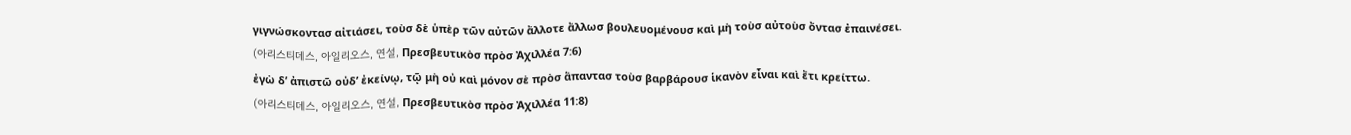γιγνώσκοντασ αἰτιάσει, τοὺσ δὲ ὑπὲρ τῶν αὐτῶν ἄλλοτε ἄλλωσ βουλευομένουσ καὶ μὴ τοὺσ αὐτοὺσ ὄντασ ἐπαινέσει.
(아리스티데스, 아일리오스, 연설, Πρεσβευτικὸσ πρὸσ Ἀχιλλέα 7:6)
ἐγὼ δ’ ἀπιστῶ οὐδ’ ἐκείνῳ, τῷ μὴ οὐ καὶ μόνον σὲ πρὸσ ἅπαντασ τοὺσ βαρβάρουσ ἱκανὸν εἶναι καὶ ἔτι κρείττω.
(아리스티데스, 아일리오스, 연설, Πρεσβευτικὸσ πρὸσ Ἀχιλλέα 11:8)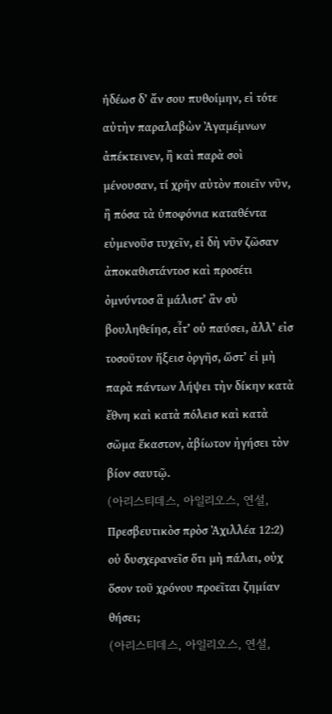ἡδέωσ δ’ ἄν σου πυθοίμην, εἰ τότε αὐτὴν παραλαβὼν Ἀγαμέμνων ἀπέκτεινεν, ἢ καὶ παρὰ σοὶ μένουσαν, τί χρῆν αὐτὸν ποιεῖν νῦν, ἢ πόσα τὰ ὑποφόνια καταθέντα εὐμενοῦσ τυχεῖν, εἰ δὴ νῦν ζῶσαν ἀποκαθιστάντοσ καὶ προσέτι ὀμνύντοσ ἃ μάλιστ’ ἂν σὺ βουληθείησ, εἶτ’ οὐ παύσει, ἀλλ’ εἰσ τοσοῦτον ἥξεισ ὀργῆσ, ὥστ’ εἰ μὴ παρὰ πάντων λήψει τὴν δίκην κατὰ ἔθνη καὶ κατὰ πόλεισ καὶ κατὰ σῶμα ἕκαστον, ἀβίωτον ἠγήσει τὸν βίον σαυτῷ.
(아리스티데스, 아일리오스, 연설, Πρεσβευτικὸσ πρὸσ Ἀχιλλέα 12:2)
οὐ δυσχερανεῖσ ὅτι μὴ πάλαι, οὐχ ὅσον τοῦ χρόνου προεῖται ζημίαν θήσει;
(아리스티데스, 아일리오스, 연설,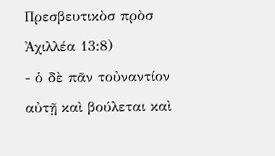Πρεσβευτικὸσ πρὸσ Ἀχιλλέα 13:8)
‐ ὁ δὲ πᾶν τοὐναντίον αὐτῇ καὶ βούλεται καὶ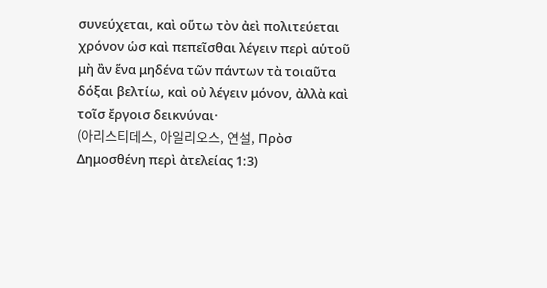συνεύχεται, καὶ οὕτω τὸν ἀεὶ πολιτεύεται χρόνον ὡσ καὶ πεπεῖσθαι λέγειν περὶ αὑτοῦ μὴ ἂν ἕνα μηδένα τῶν πάντων τὰ τοιαῦτα δόξαι βελτίω, καὶ οὐ λέγειν μόνον, ἀλλὰ καὶ τοῖσ ἔργοισ δεικνύναι·
(아리스티데스, 아일리오스, 연설, Πρὸσ Δημοσθένη περὶ ἀτελείας 1:3)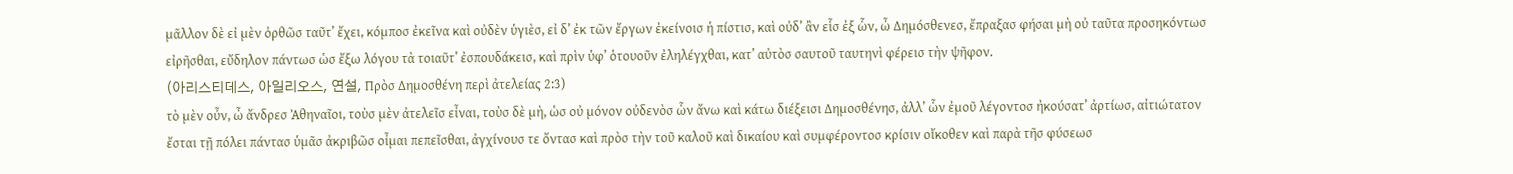μᾶλλον δὲ εἰ μὲν ὀρθῶσ ταῦτ’ ἔχει, κόμποσ ἐκεῖνα καὶ οὐδὲν ὑγιὲσ, εἰ δ’ ἐκ τῶν ἔργων ἐκείνοισ ἡ πίστισ, καὶ οὐδ’ ἂν εἷσ ἐξ ὧν, ὦ Δημόσθενεσ, ἔπραξασ φήσαι μὴ οὐ ταῦτα προσηκόντωσ εἰρῆσθαι, εὔδηλον πάντωσ ὡσ ἔξω λόγου τὰ τοιαῦτ’ ἐσπουδάκεισ, καὶ πρὶν ὑφ’ ὁτουοῦν ἐληλέγχθαι, κατ’ αὐτὸσ σαυτοῦ ταυτηνὶ φέρεισ τὴν ψῆφον.
(아리스티데스, 아일리오스, 연설, Πρὸσ Δημοσθένη περὶ ἀτελείας 2:3)
τὸ μὲν οὖν, ὦ ἄνδρεσ Ἀθηναῖοι, τοὺσ μὲν ἀτελεῖσ εἶναι, τοὺσ δὲ μὴ, ὡσ οὐ μόνον οὐδενὸσ ὧν ἄνω καὶ κάτω διέξεισι Δημοσθένησ, ἀλλ’ ὧν ἐμοῦ λέγοντοσ ἠκούσατ’ ἀρτίωσ, αἰτιώτατον ἔσται τῇ πόλει πάντασ ὑμᾶσ ἀκριβῶσ οἶμαι πεπεῖσθαι, ἀγχίνουσ τε ὄντασ καὶ πρὸσ τὴν τοῦ καλοῦ καὶ δικαίου καὶ συμφέροντοσ κρίσιν οἴκοθεν καὶ παρὰ τῆσ φύσεωσ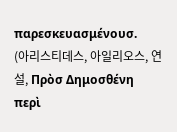παρεσκευασμένουσ.
(아리스티데스, 아일리오스, 연설, Πρὸσ Δημοσθένη περὶ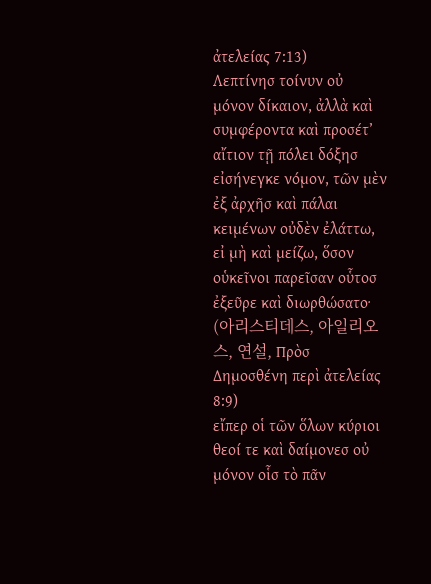ἀτελείας 7:13)
Λεπτίνησ τοίνυν οὐ μόνον δίκαιον, ἀλλὰ καὶ συμφέροντα καὶ προσέτ’ αἴτιον τῇ πόλει δόξησ εἰσήνεγκε νόμον, τῶν μὲν ἐξ ἀρχῆσ καὶ πάλαι κειμένων οὐδὲν ἐλάττω, εἰ μὴ καὶ μείζω, ὅσον οὑκεῖνοι παρεῖσαν οὗτοσ ἐξεῦρε καὶ διωρθώσατο·
(아리스티데스, 아일리오스, 연설, Πρὸσ Δημοσθένη περὶ ἀτελείας 8:9)
εἴπερ οἱ τῶν ὅλων κύριοι θεοί τε καὶ δαίμονεσ οὐ μόνον οἷσ τὸ πᾶν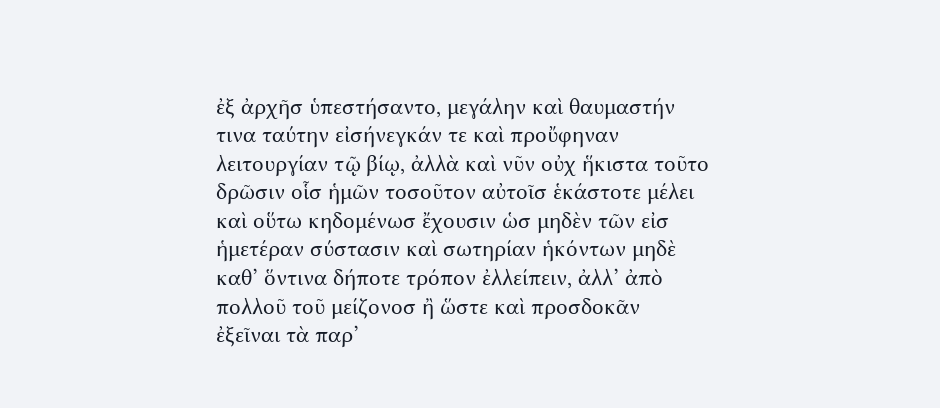ἐξ ἀρχῆσ ὑπεστήσαντο, μεγάλην καὶ θαυμαστήν τινα ταύτην εἰσήνεγκάν τε καὶ προὔφηναν λειτουργίαν τῷ βίῳ, ἀλλὰ καὶ νῦν οὐχ ἥκιστα τοῦτο δρῶσιν οἷσ ἡμῶν τοσοῦτον αὐτοῖσ ἑκάστοτε μέλει καὶ οὕτω κηδομένωσ ἔχουσιν ὡσ μηδὲν τῶν εἰσ ἡμετέραν σύστασιν καὶ σωτηρίαν ἡκόντων μηδὲ καθ’ ὅντινα δήποτε τρόπον ἐλλείπειν, ἀλλ’ ἀπὸ πολλοῦ τοῦ μείζονοσ ἢ ὥστε καὶ προσδοκᾶν ἐξεῖναι τὰ παρ’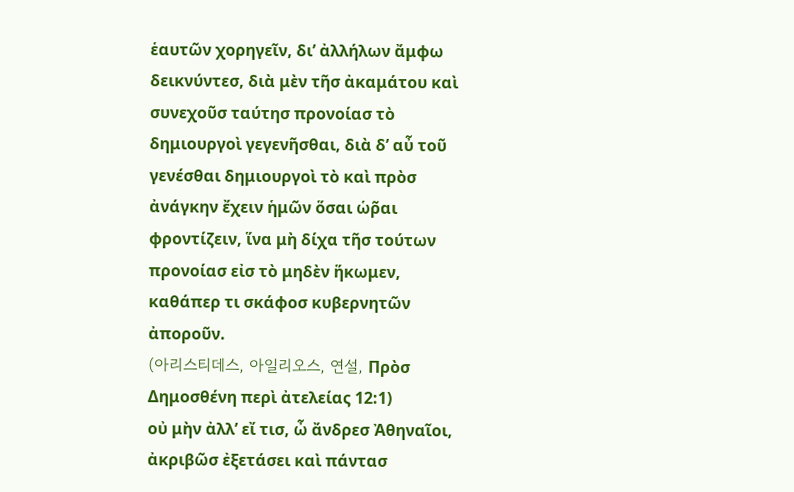ἑαυτῶν χορηγεῖν, δι’ ἀλλήλων ἄμφω δεικνύντεσ, διὰ μὲν τῆσ ἀκαμάτου καὶ συνεχοῦσ ταύτησ προνοίασ τὸ δημιουργοὶ γεγενῆσθαι, διὰ δ’ αὖ τοῦ γενέσθαι δημιουργοὶ τὸ καὶ πρὸσ ἀνάγκην ἔχειν ἡμῶν ὅσαι ὡρ͂αι φροντίζειν, ἵνα μὴ δίχα τῆσ τούτων προνοίασ εἰσ τὸ μηδὲν ἥκωμεν, καθάπερ τι σκάφοσ κυβερνητῶν ἀποροῦν.
(아리스티데스, 아일리오스, 연설, Πρὸσ Δημοσθένη περὶ ἀτελείας 12:1)
οὐ μὴν ἀλλ’ εἴ τισ, ὦ ἄνδρεσ Ἀθηναῖοι, ἀκριβῶσ ἐξετάσει καὶ πάντασ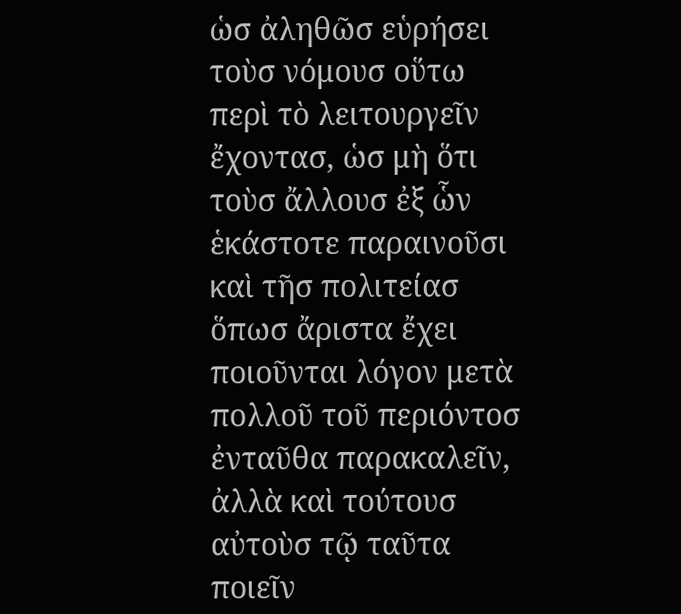ὡσ ἀληθῶσ εὑρήσει τοὺσ νόμουσ οὕτω περὶ τὸ λειτουργεῖν ἔχοντασ, ὡσ μὴ ὅτι τοὺσ ἄλλουσ ἐξ ὧν ἑκάστοτε παραινοῦσι καὶ τῆσ πολιτείασ ὅπωσ ἄριστα ἔχει ποιοῦνται λόγον μετὰ πολλοῦ τοῦ περιόντοσ ἐνταῦθα παρακαλεῖν, ἀλλὰ καὶ τούτουσ αὐτοὺσ τῷ ταῦτα ποιεῖν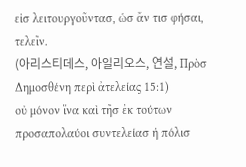εἰσ λειτουργοῦντασ, ὡσ ἄν τισ φήσαι, τελεῖν.
(아리스티데스, 아일리오스, 연설, Πρὸσ Δημοσθένη περὶ ἀτελείας 15:1)
οὐ μόνον ἵνα καὶ τῆσ ἐκ τούτων προσαπολαύοι συντελείασ ἡ πόλισ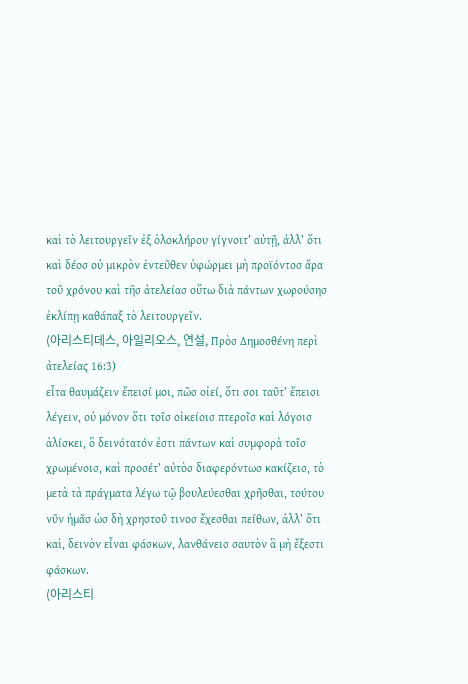καὶ τὸ λειτουργεῖν ἐξ ὁλοκλήρου γίγνοιτ’ αὐτῇ, ἀλλ’ ὅτι καὶ δέοσ οὐ μικρὸν ἐντεῦθεν ὑφώρμει μὴ προϊόντοσ ἄρα τοῦ χρόνου καὶ τῆσ ἀτελείασ οὕτω διὰ πάντων χωρούσησ ἐκλίπῃ καθάπαξ τὸ λειτουργεῖν.
(아리스티데스, 아일리오스, 연설, Πρὸσ Δημοσθένη περὶ ἀτελείας 16:3)
εἶτα θαυμάζειν ἔπεισί μοι, πῶσ οἰεί, ὅτι σοι ταῦτ’ ἔπεισι λέγειν, οὐ μόνον ὅτι τοῖσ οἰκείοισ πτεροῖσ καὶ λόγοισ ἁλίσκει, ὃ δεινότατόν ἐστι πάντων καὶ συμφορὰ τοῖσ χρωμένοισ, καὶ προσέτ’ αὐτὸσ διαφερόντωσ κακίζεισ, τὸ μετὰ τὰ πράγματα λέγω τῷ βουλεύεσθαι χρῆσθαι, τούτου νῦν ἡμᾶσ ὡσ δὴ χρηστοῦ τινοσ ἔχεσθαι πείθων, ἀλλ’ ὅτι καὶ, δεινὸν εἶναι φάσκων, λανθάνεισ σαυτὸν ἃ μὴ ἔξεστι φάσκων.
(아리스티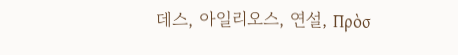데스, 아일리오스, 연설, Πρὸσ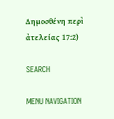Δημοσθένη περὶ ἀτελείας 17:2)

SEARCH

MENU NAVIGATION